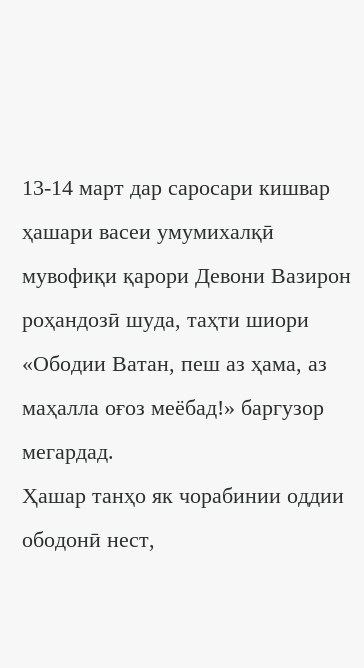13-14 март дар саросари кишвар ҳашари васеи умумихалқӣ мувофиқи қарори Девони Вазирон роҳандозӣ шуда, таҳти шиори «Ободии Ватан, пеш аз ҳама, аз маҳалла оғоз меёбад!» баргузор мегардад.
Ҳашар танҳо як чорабинии оддии ободонӣ нест,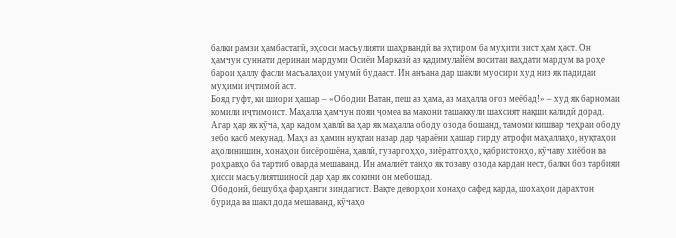балки рамзи ҳамбастагӣ, эҳсоси масъулияти шаҳрвандӣ ва эҳтиром ба муҳити зист ҳам ҳаст. Он ҳамчун суннати деринаи мардуми Осиёи Марказӣ аз қадимулайём воситаи ваҳдати мардум ва роҳе барои ҳаллу фасли масъалаҳои умумӣ будааст. Ин анъана дар шакли муосири худ низ як падидаи муҳими иҷтимоӣ аст.
Бояд гуфт, ки шиори ҳашар – «Ободии Ватан, пеш аз ҳама, аз маҳалла оғоз меёбад!» – худ як барномаи комили иҷтимоист. Маҳалла ҳамчун пояи ҷомеа ва макони ташаккули шахсият нақши калидӣ дорад. Агар ҳар як кӯча, ҳар кадом ҳавлӣ ва ҳар як маҳалла ободу озода бошанд, тамоми кишвар чеҳраи ободу зебо касб мекунад. Маҳз аз ҳамин нуқтаи назар дар ҷараёни ҳашар гирду атрофи маҳаллаҳо, нуқтаҳои аҳолинишин, хонаҳои бисёрошёна, ҳавлӣ, гузаргоҳҳо, зиёратгоҳҳо, қабристонҳо, кӯчаву хиёбон ва роҳравҳо ба тартиб оварда мешаванд. Ин амалиёт танҳо як тозаву озода кардан нест, балки боз тарбияи ҳисси масъулиятшиносӣ дар ҳар як сокини он мебошад.
Ободонӣ, бешубҳа фарҳанги зиндагист. Вақте деворҳои хонаҳо сафед карда, шохаҳои дарахтон бурида ва шакл дода мешаванд, кӯчаҳо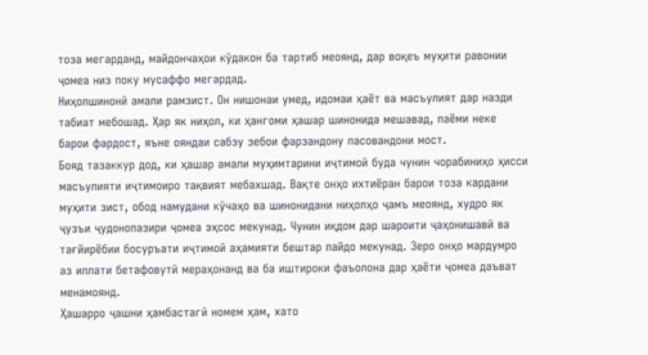тоза мегарданд, майдончаҳои кӯдакон ба тартиб меоянд, дар воқеъ муҳити равонии ҷомеа низ поку мусаффо мегардад.
Ниҳолшинонӣ амали рамзист. Он нишонаи умед, идомаи ҳаёт ва масъулият дар назди табиат мебошад. Ҳар як ниҳол, ки ҳангоми ҳашар шинонида мешавад, паёми неке барои фардост, яъне ояндаи сабзу зебои фарзандону пасовандони мост.
Бояд тазаккур дод, ки ҳашар амали муҳимтарини иҷтимоӣ буда чунин чорабиниҳо ҳисси масъулияти иҷтимоиро тақвият мебахшад. Вақте онҳо ихтиёран барои тоза кардани муҳити зист, обод намудани кӯчаҳо ва шинонидани ниҳолҳо ҷамъ меоянд, худро як ҷузъи ҷудонопазири ҷомеа эҳсос мекунад. Чунин иқдом дар шароити ҷаҳонишавӣ ва тағйирёбии босуръати иҷтимоӣ аҳамияти бештар пайдо мекунад. Зеро онҳо мардумро аз иллати бетафовутӣ мераҳонанд ва ба иштироки фаъолона дар ҳаёти ҷомеа даъват менамоянд.
Ҳашарро ҷашни ҳамбастагӣ номем ҳам, хато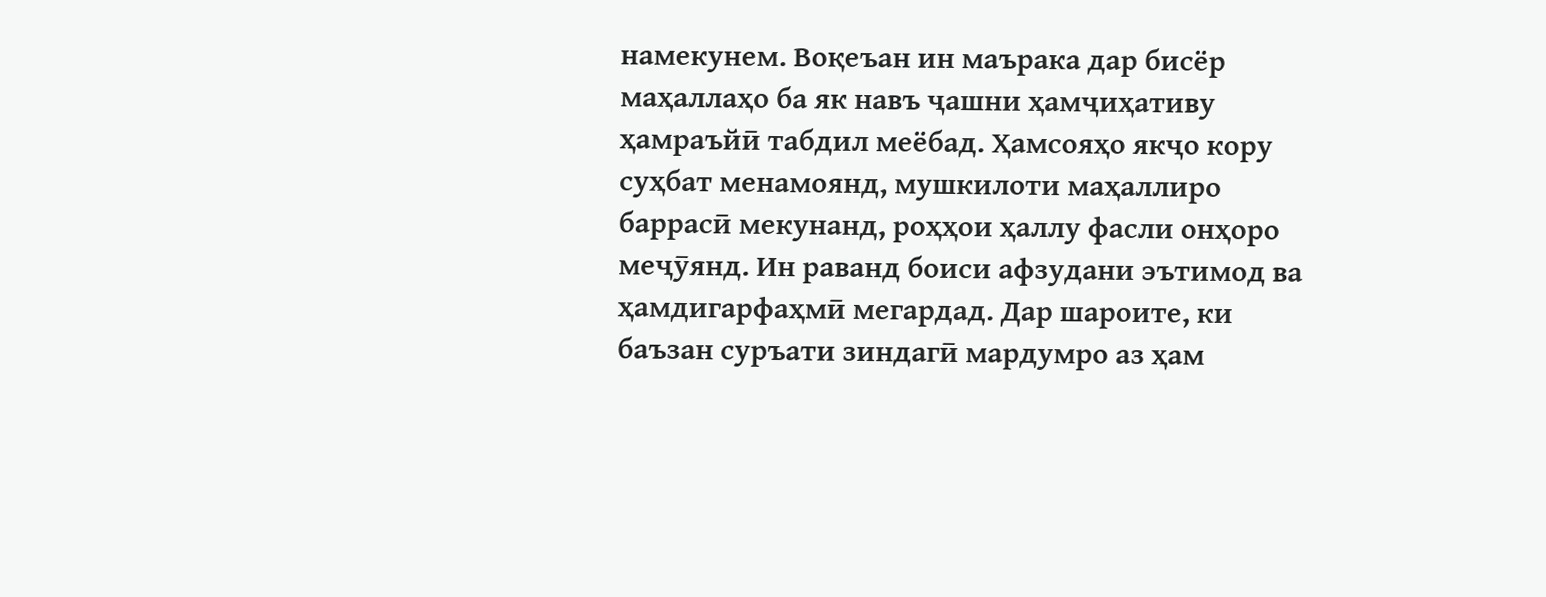намекунем. Воқеъан ин маърака дар бисёр маҳаллаҳо ба як навъ ҷашни ҳамҷиҳативу ҳамраъйӣ табдил меёбад. Ҳамсояҳо якҷо кору суҳбат менамоянд, мушкилоти маҳаллиро баррасӣ мекунанд, роҳҳои ҳаллу фасли онҳоро меҷӯянд. Ин раванд боиси афзудани эътимод ва ҳамдигарфаҳмӣ мегардад. Дар шароите, ки баъзан суръати зиндагӣ мардумро аз ҳам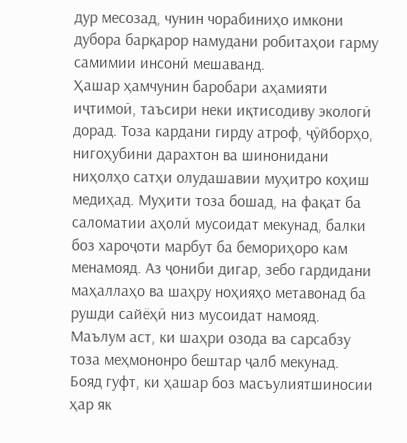дур месозад, чунин чорабиниҳо имкони дубора барқарор намудани робитаҳои гарму самимии инсонӣ мешаванд.
Ҳашар ҳамчунин баробари аҳамияти иҷтимоӣ, таъсири неки иқтисодиву экологӣ дорад. Тоза кардани гирду атроф, ҷӯйборҳо, нигоҳубини дарахтон ва шинонидани ниҳолҳо сатҳи олудашавии муҳитро коҳиш медиҳад. Муҳити тоза бошад, на фақат ба саломатии аҳолӣ мусоидат мекунад, балки боз хароҷоти марбут ба бемориҳоро кам менамояд. Аз ҷониби дигар, зебо гардидани маҳаллаҳо ва шаҳру ноҳияҳо метавонад ба рушди сайёҳӣ низ мусоидат намояд. Маълум аст, ки шаҳри озода ва сарсабзу тоза меҳмононро бештар ҷалб мекунад.
Бояд гуфт, ки ҳашар боз масъулиятшиносии ҳар як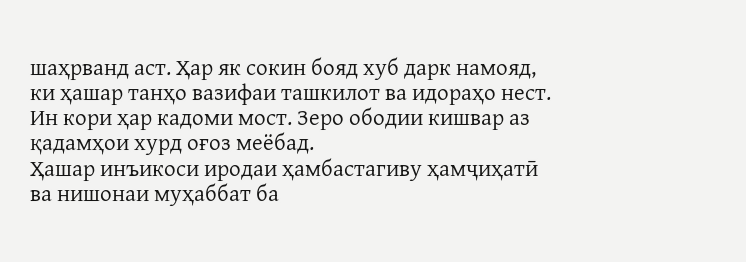шаҳрванд аст. Ҳар як сокин бояд хуб дарк намояд, ки ҳашар танҳо вазифаи ташкилот ва идораҳо нест. Ин кори ҳар кадоми мост. Зеро ободии кишвар аз қадамҳои хурд оғоз меёбад.
Ҳашар инъикоси иродаи ҳамбастагиву ҳамҷиҳатӣ ва нишонаи муҳаббат ба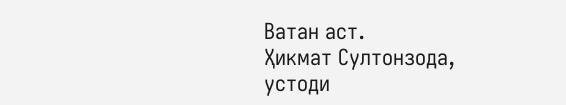Ватан аст.
Ҳикмат Султонзода,
устоди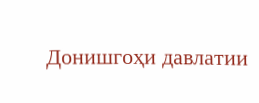Донишгоҳи давлатии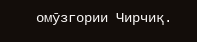омӯзгории Чирчиқ.